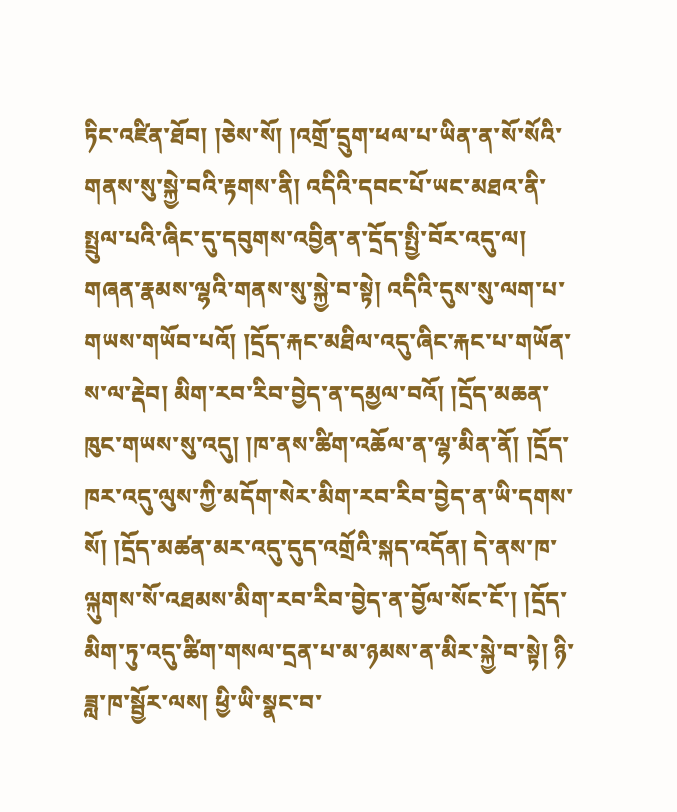ཏིང་འཛིན་ཐོབ། །ཅེས་སོ། །འགྲོ་དྲུག་ཕལ་པ་ཡིན་ན་སོ་སོའི་གནས་སུ་སྐྱེ་བའི་རྟགས་ནི། འདིའི་དབང་པོ་ཡང་མཐའ་ནི་སྤྲུལ་པའི་ཞིང་དུ་དབུགས་འབྱིན་ན་དྲོད་སྤྱི་བོར་འདུ་ལ། གཞན་རྣམས་ལྷའི་གནས་སུ་སྐྱེ་བ་སྟེ། འདིའི་དུས་སུ་ལག་པ་གཡས་གཡོབ་པའོ། །དྲོད་རྐང་མཐིལ་འདུ་ཞིང་རྐང་པ་གཡོན་ས་ལ་རྡེབ། མིག་རབ་རིབ་བྱེད་ན་དམྱལ་བའོ། །དྲོད་མཆན་ཁུང་གཡས་སུ་འདུ། །ཁ་ནས་ཚིག་འཆོལ་ན་ལྷ་མིན་ནོ། །དྲོད་ཁར་འདུ་ལུས་ཀྱི་མདོག་སེར་མིག་རབ་རིབ་བྱེད་ན་ཡི་དགས་སོ། །དྲོད་མཚན་མར་འདུ་དུད་འགྲོའི་སྐད་འདོན། དེ་ནས་ཁ་ལྐུགས་སོ་འཐམས་མིག་རབ་རིབ་བྱེད་ན་བྱོལ་སོང་ངོ་། །དྲོད་མིག་ཏུ་འདུ་ཚིག་གསལ་དྲན་པ་མ་ཉམས་ན་མིར་སྐྱེ་བ་སྟེ། ཉི་ཟླ་ཁ་སྦྱོར་ལས། ཕྱི་ཡི་སྣང་བ་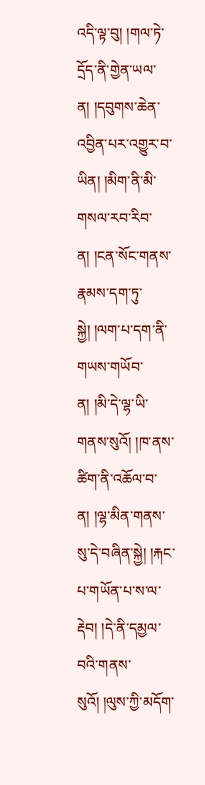འདི་ལྟ་བུ། །གལ་ཏེ་དྲོད་ནི་གྱེན་ཡལ་ན། །དབུགས་ཆེན་འབྱིན་པར་འགྱུར་བ་ཡིན། །མིག་ནི་མི་གསལ་རབ་རིབ་ན། །ངན་སོང་གནས་རྣམས་དག་ཏུ་སྐྱེ། །ལག་པ་དག་ནི་གཡས་གཡོབ་ན། །མི་དེ་ལྷ་ཡི་གནས་སུའོ། །ཁ་ནས་ཚིག་ནི་འཆོལ་བ་ན། །ལྷ་མིན་གནས་སུ་དེ་བཞིན་སྐྱེ། །རྐང་པ་གཡོན་པ་ས་ལ་རྡེབ། །དེ་ནི་དམྱལ་བའི་གནས་སུའོ། །ལུས་ཀྱི་མདོག་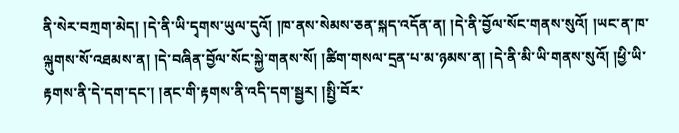ནི་སེར་བཀྲག་མེད། །དེ་ནི་ཡི་དྭགས་ཡུལ་དུའོ། །ཁ་ནས་སེམས་ཅན་སྐད་འདོན་ན། །དེ་ནི་བྱོལ་སོང་གནས་སུའོ། །ཡང་ན་ཁ་ལྐུགས་སོ་འཐམས་ན། །དེ་བཞིན་བྱོལ་སོང་སྐྱེ་གནས་སོ། །ཚིག་གསལ་དྲན་པ་མ་ཉམས་ན། །དེ་ནི་མི་ཡི་གནས་སུའོ། །ཕྱི་ཡི་རྟགས་ནི་དེ་དག་དང་། །ནང་གི་རྟགས་ནི་འདི་དག་སྦྱར། །སྤྱི་བོར་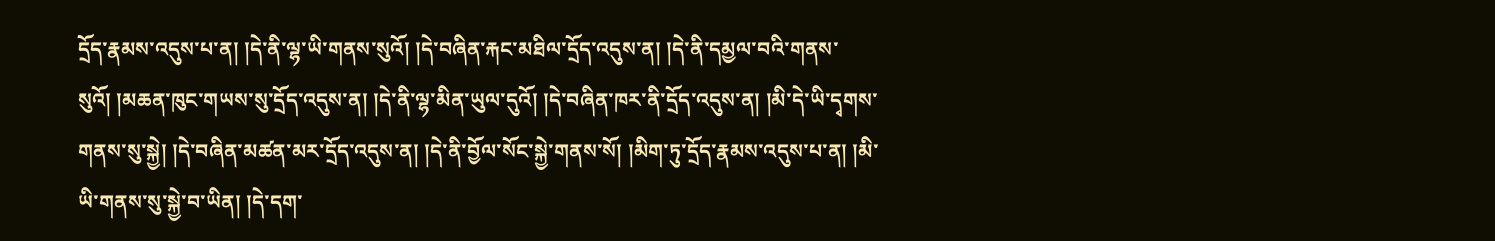དྲོད་རྣམས་འདུས་པ་ན། །དེ་ནི་ལྷ་ཡི་གནས་སུའོ། །དེ་བཞིན་རྐང་མཐིལ་དྲོད་འདུས་ན། །དེ་ནི་དམྱལ་བའི་གནས་སུའོ། །མཆན་ཁུང་གཡས་སུ་དྲོད་འདུས་ན། །དེ་ནི་ལྷ་མིན་ཡུལ་དུའོ། །དེ་བཞིན་ཁར་ནི་དྲོད་འདུས་ན། །མི་དེ་ཡི་དྭགས་གནས་སུ་སྐྱེ། །དེ་བཞིན་མཚན་མར་དྲོད་འདུས་ན། །དེ་ནི་བྱོལ་སོང་སྐྱེ་གནས་སོ། །མིག་ཏུ་དྲོད་རྣམས་འདུས་པ་ན། །མི་ཡི་གནས་སུ་སྐྱེ་བ་ཡིན། །དེ་དག་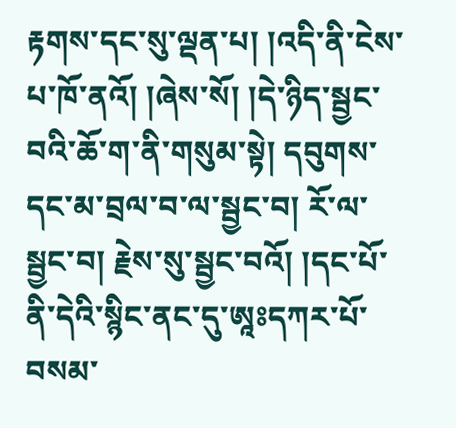རྟགས་དང་སུ་ལྡན་པ། །འདི་ནི་ངེས་པ་ཁོ་ནའོ། །ཞེས་སོ། །དེ་ཉིད་སྦྱང་བའི་ཆོ་ག་ནི་གསུམ་སྟེ། དབུགས་དང་མ་བྲལ་བ་ལ་སྦྱང་བ། རོ་ལ་སྦྱང་བ། རྗེས་སུ་སྦྱང་བའོ། །དང་པོ་ནི་དེའི་སྙིང་ནང་དུ་ཨཱཿདཀར་པོ་བསམ་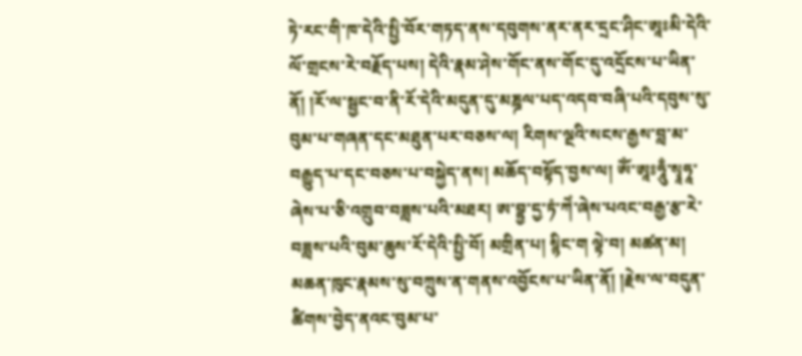ཏེ་རང་གི་ཁ་དེའི་སྤྱི་བོར་གཏད་ནས་དབུགས་ནར་ནར་དྲང་ཤིང་ཨཱཿམི་དེའི་ལོ་གྲངས་རེ་བརྗོད་པས། དེའི་རྣམ་ཤེས་གོང་ནས་གོང་དུ་འདྲོངས་པ་ཡིན་ནོ། །རོ་ལ་སྦྱང་བ་ནི་རོ་དེའི་མདུན་དུ་མཎྜལ་པད་འདབ་བཞི་པའི་དབུས་སུ་བུམ་པ་གཞན་དང་མཐུན་པར་བཅས་ལ། རིགས་ལྔའི་སངས་རྒྱས་བླ་མ་བརྒྱུད་པ་དང་བཅས་པ་བསྐྱེད་ནས། མཆོད་བསྟོད་བྱས་ལ། ཨོཾ་ཨཱཿཧཱུྃ་སྭཱཧཱ་ཞེས་པ་ཅི་འགྲུབ་བཟླས་པའི་མཐར། ཨ་བྷྱ་དྱ་ཏཾ་ཀེཾ་ཞེས་པའང་བརྒྱ་རྩ་རེ་བཟླས་པའི་བུམ་ཆུས་རོ་དེའི་སྤྱི་བོ། མགྲིན་པ། སྙིང་ག ལྟེ་བ། མཚན་མ། མཆན་ཁུང་རྣམས་སུ་བཀྲུས་ན་གནས་འབྱོངས་པ་ཡིན་ནོ། །རྗེས་ལ་བདུན་ཚིགས་བྱེད་ནའང་བུམ་པ་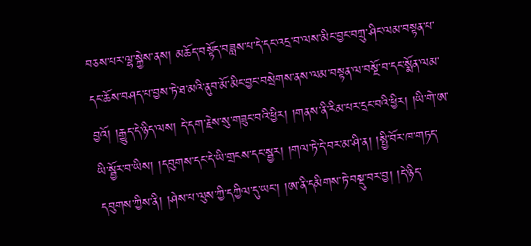བཅས་པར་ལྷ་སྐྱེས་ནས། མཆོད་བསྟོད་བཟླས་པ་དེ་དང་འདྲ་བ་ལས་མིང་བྱང་བཀྲུ་ཤིང་ལམ་བསྟན་པ་དང་ཆོས་བཤད་པ་བྱས་ཏེ་ཐ་མའི་ནུབ་མོ་མིང་བྱང་བསྲེགས་ནས་ལམ་བསྟན་ལ་བསྔོ་བ་དང་སྨོན་ལམ་བྱའོ། །རྒྱུད་དེ་ཉིད་ལས། དེ་དག་རྗེས་སུ་གཟུང་བའི་ཕྱིར། །གནས་ནི་རིམ་པར་དྲང་བའི་ཕྱིར། །ཡི་གེ་ཨ་ཡི་སྦྱོར་བ་ཡིས། །དབུགས་དང་དེ་ཡི་གྲངས་དང་སྦྱར། །གལ་ཏེ་དེ་བར་མ་ཤི་ན། །སྤྱི་བོར་ཁ་གཏད་དབུགས་ཀྱིས་ནི། །ཤེས་པ་ལུས་ཀྱི་དཀྱིལ་དུ་ཡང་། །ཨ་ནི་དམིགས་ཏེ་བསྡུ་བར་བྱ། །དེ་ཉིད་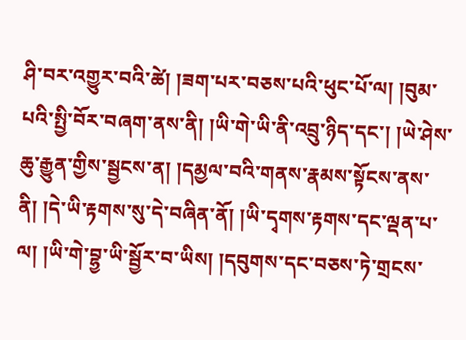ཤི་བར་འགྱུར་བའི་ཚེ། །ཟག་པར་བཅས་པའི་ཕུང་པོ་ལ། །བུམ་པའི་སྤྱི་བོར་བཞག་ནས་ནི། །ཡི་གེ་ཡི་ནི་འབྲུ་ཉིད་དང་། །ཡེ་ཤེས་ཆུ་རྒྱུན་གྱིས་སྦྱངས་ན། །དམྱལ་བའི་གནས་རྣམས་སྟོངས་ནས་ནི། །དེ་ཡི་རྟགས་སུ་དེ་བཞིན་ནོ། །ཡི་དྭགས་རྟགས་དང་ལྡན་པ་ལ། །ཡི་གེ་བྷྱ་ཡི་སྦྱོར་བ་ཡིས། །དབུགས་དང་བཅས་ཏེ་གྲངས་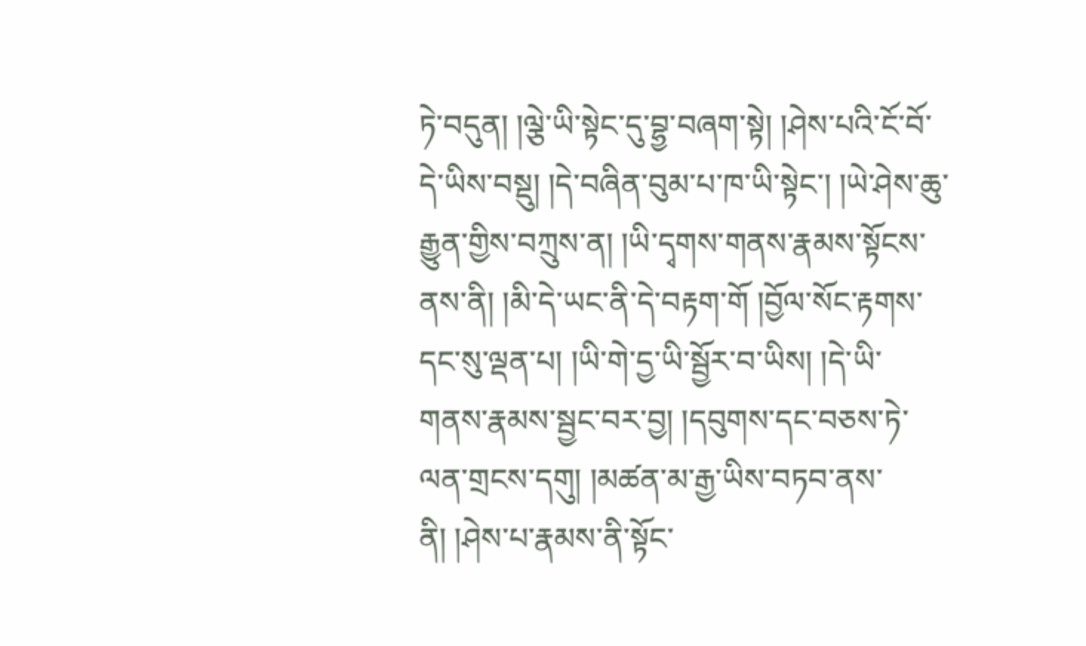ཏེ་བདུན། །ལྕེ་ཡི་སྟེང་དུ་བྷྱ་བཞག་སྟེ། །ཤེས་པའི་ངོ་བོ་དེ་ཡིས་བསྡུ། །དེ་བཞིན་བུམ་པ་ཁ་ཡི་སྟེང་། །ཡེ་ཤེས་ཆུ་རྒྱུན་གྱིས་བཀྲུས་ན། །ཡི་དྭགས་གནས་རྣམས་སྟོངས་ནས་ནི། །མི་དེ་ཡང་ནི་དེ་བརྟག་གོ །བྱོལ་སོང་རྟགས་དང་སུ་ལྡན་པ། །ཡི་གེ་དྱ་ཡི་སྦྱོར་བ་ཡིས། །དེ་ཡི་གནས་རྣམས་སྦྱང་བར་བྱ། །དབུགས་དང་བཅས་ཏེ་ལན་གྲངས་དགུ། །མཚན་མ་རྒྱ་ཡིས་བཏབ་ནས་ནི། །ཤེས་པ་རྣམས་ནི་སྟོང་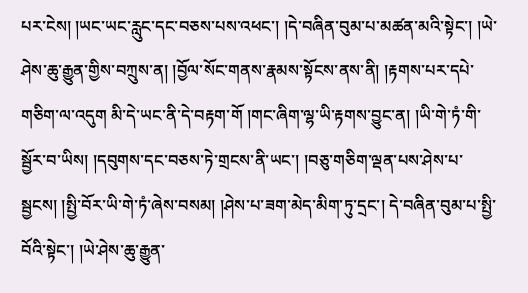པར་ངེས། །ཡང་ཡང་རླུང་དང་བཅས་པས་འཕང་། །དེ་བཞིན་བུམ་པ་མཚན་མའི་སྟེང་། །ཡེ་ཤེས་ཆུ་རྒྱུན་གྱིས་བཀྲུས་ན། །བྱོལ་སོང་གནས་རྣམས་སྟོངས་ནས་ནི། །རྟགས་པར་དཔེ་གཅིག་ལ་འདུག མི་དེ་ཡང་ནི་དེ་བརྟག་གོ །གང་ཞིག་ལྷ་ཡི་རྟགས་བྱུང་ན། །ཡི་གེ་ཏཾ་གི་སྦྱོར་བ་ཡིས། །དབུགས་དང་བཅས་ཏེ་གྲངས་ནི་ཡང་། །བཅུ་གཅིག་ལྡན་པས་ཤེས་པ་སྦྱངས། །སྤྱི་བོར་ཡི་གེ་ཏཾ་ཞེས་བསམ། །ཤེས་པ་ཟག་མེད་མིག་ཏུ་དྲང་། དེ་བཞིན་བུམ་པ་སྤྱི་བོའི་སྟེང་། །ཡེ་ཤེས་ཆུ་རྒྱུན་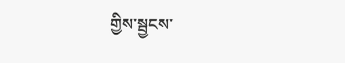གྱིས་སྦྱངས་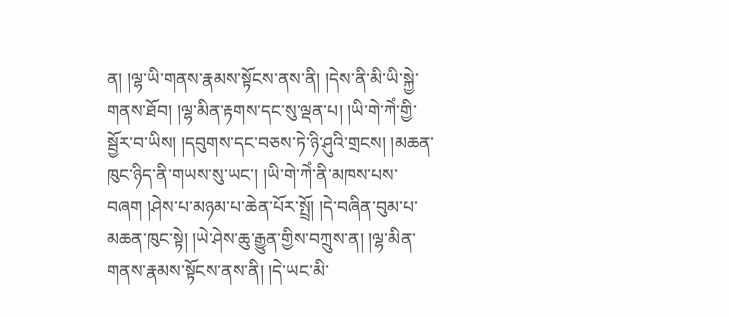ན། །ལྷ་ཡི་གནས་རྣམས་སྟོངས་ནས་ནི། །དེས་ནི་མི་ཡི་སྐྱེ་གནས་ཐོབ། །ལྷ་མིན་རྟགས་དང་སུ་ལྡན་པ། །ཡི་གེ་ཀེཾ་གྱི་སྦྱོར་བ་ཡིས། །དབུགས་དང་བཅས་ཏེ་ཉི་ཤུའི་གྲངས། །མཆན་ཁུང་ཉིད་ནི་གཡས་སུ་ཡང་། །ཡི་གེ་ཀེཾ་ནི་མཁས་པས་བཞག །ཤེས་པ་མཉམ་པ་ཆེན་པོར་སྤྲོ། །དེ་བཞིན་བུམ་པ་མཆན་ཁུང་སྟེ། །ཡེ་ཤེས་ཆུ་རྒྱུན་གྱིས་བཀྲུས་ན། །ལྷ་མིན་གནས་རྣམས་སྟོངས་ནས་ནི། །དེ་ཡང་མི་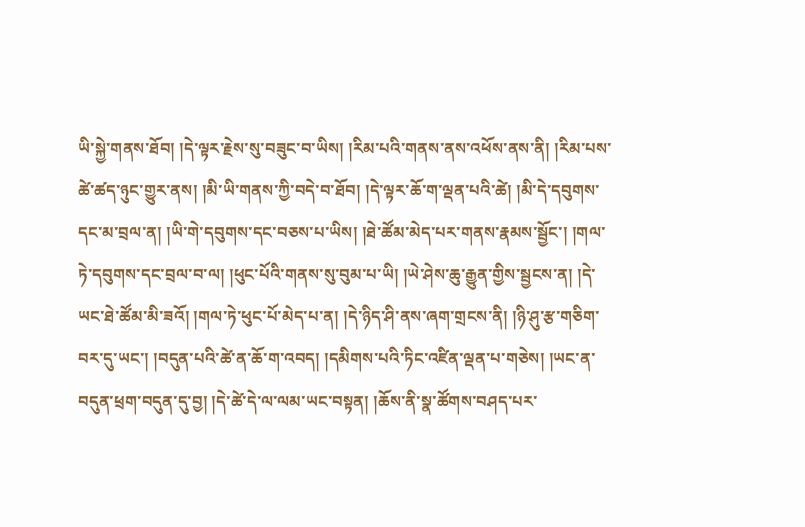ཡི་སྐྱེ་གནས་ཐོབ། །དེ་ལྟར་རྗེས་སུ་བཟུང་བ་ཡིས། །རིམ་པའི་གནས་ནས་འཕོས་ནས་ནི། །རིམ་པས་ཚེ་ཚད་ཉུང་གྱུར་ནས། །མི་ཡི་གནས་ཀྱི་བདེ་བ་ཐོབ། །དེ་ལྟར་ཆོ་ག་ལྡན་པའི་ཚེ། །མི་དེ་དབུགས་དང་མ་བྲལ་ན། །ཡི་གེ་དབུགས་དང་བཅས་པ་ཡིས། །ཐེ་ཚོམ་མེད་པར་གནས་རྣམས་སྦྱོང་། །གལ་ཏེ་དབུགས་དང་བྲལ་བ་ལ། །ཕུང་པོའི་གནས་སུ་བུམ་པ་ཡི། །ཡེ་ཤེས་ཆུ་རྒྱུན་གྱིས་སྦྱངས་ན། །དེ་ཡང་ཐེ་ཚོམ་མི་ཟའོ། །གལ་ཏེ་ཕུང་པོ་མེད་པ་ན། །དེ་ཉིད་ཤི་ནས་ཞག་གྲངས་ནི། །ཉི་ཤུ་རྩ་གཅིག་བར་དུ་ཡང་། །བདུན་པའི་ཚེ་ན་ཆོ་ག་འབད། །དམིགས་པའི་ཏིང་འཛིན་ལྡན་པ་གཅེས། །ཡང་ན་བདུན་ཕྲག་བདུན་དུ་བྱ། །དེ་ཚེ་དེ་ལ་ལམ་ཡང་བསྟན། །ཆོས་ནི་སྣ་ཚོགས་བཤད་པར་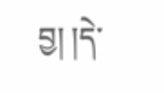བྱ། །དེ་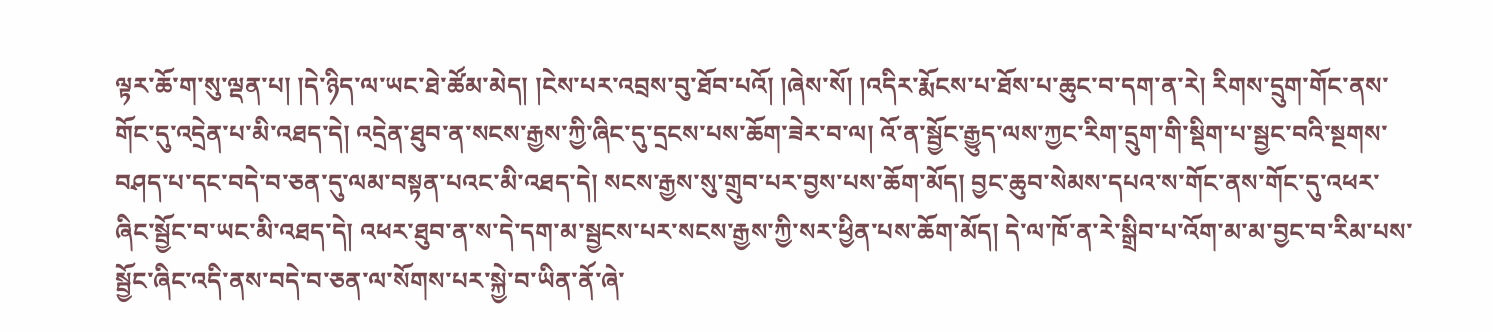ལྟར་ཆོ་ག་སུ་ལྡན་པ། །དེ་ཉིད་ལ་ཡང་ཐེ་ཚོམ་མེད། །ངེས་པར་འབྲས་བུ་ཐོབ་པའོ། །ཞེས་སོ། །འདིར་རྨོངས་པ་ཐོས་པ་ཆུང་བ་དག་ན་རེ། རིགས་དྲུག་གོང་ནས་གོང་དུ་འདྲེན་པ་མི་འཐད་དེ། འདྲེན་ཐུབ་ན་སངས་རྒྱས་ཀྱི་ཞིང་དུ་དྲངས་པས་ཆོག་ཟེར་བ་ལ། འོ་ན་སྦྱོང་རྒྱུད་ལས་ཀྱང་རིག་དྲུག་གི་སྡིག་པ་སྦྱང་བའི་སྔགས་བཤད་པ་དང་བདེ་བ་ཅན་དུ་ལམ་བསྟན་པའང་མི་འཐད་དེ། སངས་རྒྱས་སུ་གྲུབ་པར་བྱས་པས་ཆོག་མོད། བྱང་ཆུབ་སེམས་དཔའ་ས་གོང་ནས་གོང་དུ་འཕར་ཞིང་སྦྱོང་བ་ཡང་མི་འཐད་དེ། འཕར་ཐུབ་ན་ས་དེ་དག་མ་སྦྱངས་པར་སངས་རྒྱས་ཀྱི་སར་ཕྱིན་པས་ཆོག་མོད། དེ་ལ་ཁོ་ན་རེ་སྒྲིབ་པ་འོག་མ་མ་བྱང་བ་རིམ་པས་སྦྱོང་ཞིང་འདི་ནས་བདེ་བ་ཅན་ལ་སོགས་པར་སྐྱེ་བ་ཡིན་ནོ་ཞེ་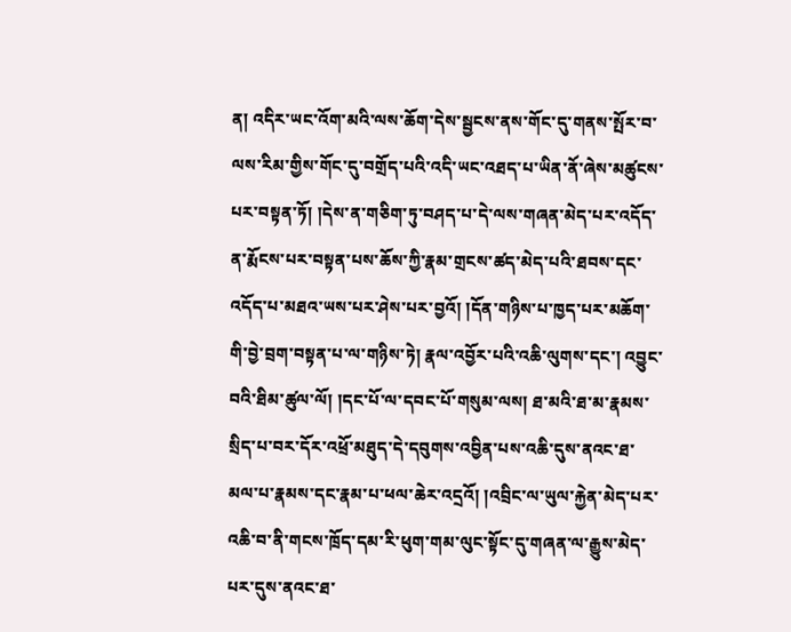ན། འདིར་ཡང་འོག་མའི་ལས་ཆོག་དེས་སྦྱངས་ནས་གོང་དུ་གནས་སྤོར་བ་ལས་རིམ་གྱིས་གོང་དུ་བགྲོད་པའི་འདི་ཡང་འཐད་པ་ཡིན་ནོ་ཞེས་མཚུངས་པར་བསྟན་ཏོ། །དེས་ན་གཅིག་ཏུ་བཤད་པ་དེ་ལས་གཞན་མེད་པར་འདོད་ན་རྨོངས་པར་བསྟན་པས་ཆོས་ཀྱི་རྣམ་གྲངས་ཚད་མེད་པའི་ཐབས་དང་འདོད་པ་མཐའ་ཡས་པར་ཤེས་པར་བྱའོ། །དོན་གཉིས་པ་ཁྱད་པར་མཆོག་གི་བྱེ་བྲག་བསྟན་པ་ལ་གཉིས་ཏེ། རྣལ་འབྱོར་པའི་འཆི་ལུགས་དང་། འབྱུང་བའི་ཐིམ་ཚུལ་ལོ། །དང་པོ་ལ་དབང་པོ་གསུམ་ལས། ཐ་མའི་ཐ་མ་རྣམས་སྲིད་པ་བར་དོར་འཕྲོ་མཐུད་དེ་དབུགས་འབྱིན་པས་འཆི་དུས་ནའང་ཐ་མལ་པ་རྣམས་དང་རྣམ་པ་ཕལ་ཆེར་འདྲའོ། །འབྲིང་ལ་ཡུལ་རྐྱེན་མེད་པར་འཆི་བ་ནི་གངས་ཁྲོད་དམ་རི་ཕུག་གམ་ལུང་སྟོང་དུ་གཞན་ལ་རྒྱུས་མེད་པར་དུས་ནའང་ཐ་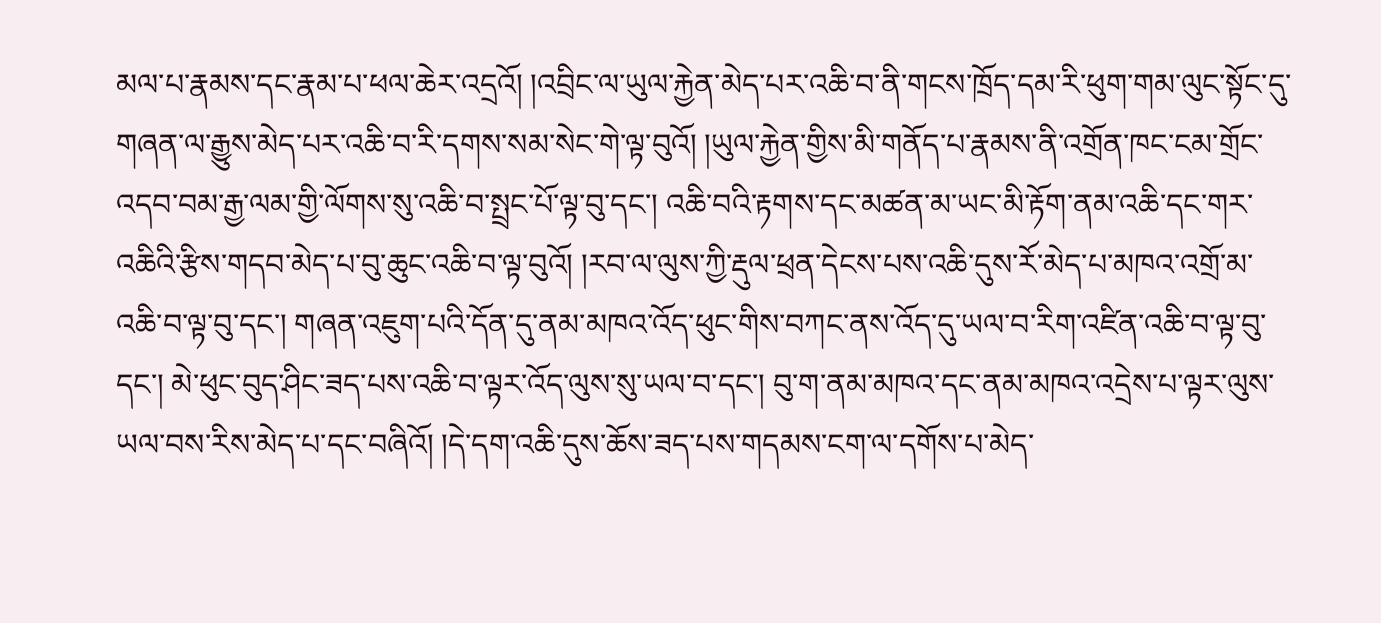མལ་པ་རྣམས་དང་རྣམ་པ་ཕལ་ཆེར་འདྲའོ། །འབྲིང་ལ་ཡུལ་རྐྱེན་མེད་པར་འཆི་བ་ནི་གངས་ཁྲོད་དམ་རི་ཕུག་གམ་ལུང་སྟོང་དུ་གཞན་ལ་རྒྱུས་མེད་པར་འཆི་བ་རི་དགས་སམ་སེང་གེ་ལྟ་བུའོ། །ཡུལ་རྐྱེན་གྱིས་མི་གནོད་པ་རྣམས་ནི་འགྲོན་ཁང་ངམ་གྲོང་འདབ་བམ་རྒྱ་ལམ་གྱི་ལོགས་སུ་འཆི་བ་སྤྲང་པོ་ལྟ་བུ་དང་། འཆི་བའི་རྟགས་དང་མཚན་མ་ཡང་མི་རྟོག་ནམ་འཆི་དང་གར་འཆིའི་རྩིས་གདབ་མེད་པ་བུ་ཆུང་འཆི་བ་ལྟ་བུའོ། །རབ་ལ་ལུས་ཀྱི་རྡུལ་ཕྲན་དེངས་པས་འཆི་དུས་རོ་མེད་པ་མཁའ་འགྲོ་མ་འཆི་བ་ལྟ་བུ་དང་། གཞན་འཇུག་པའི་དོན་དུ་ནམ་མཁའ་འོད་ཕུང་གིས་བཀང་ནས་འོད་དུ་ཡལ་བ་རིག་འཛིན་འཆི་བ་ལྟ་བུ་དང་། མེ་ཕུང་བུད་ཤིང་ཟད་པས་འཆི་བ་ལྟར་འོད་ལུས་སུ་ཡལ་བ་དང་། བུ་ག་ནམ་མཁའ་དང་ནམ་མཁའ་འདྲེས་པ་ལྟར་ལུས་ཡལ་བས་རིས་མེད་པ་དང་བཞིའོ། །དེ་དག་འཆི་དུས་ཆོས་ཟད་པས་གདམས་ངག་ལ་དགོས་པ་མེད་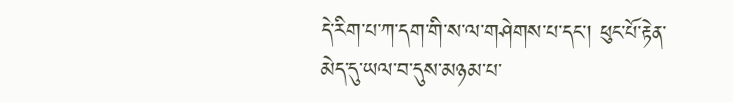དེ་རིག་པ་ཀ་དག་གི་ས་ལ་གཤེགས་པ་དང་། ཕུང་པོ་རྟེན་མེད་དུ་ཡལ་བ་དུས་མཉམ་པ་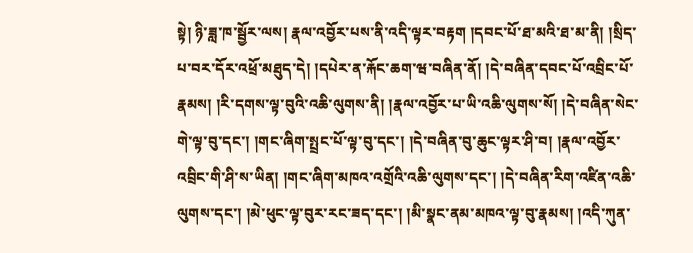སྟེ། ཉི་ཟླ་ཁ་སྦྱོར་ལས། རྣལ་འབྱོར་པས་ནི་འདི་ལྟར་བརྟག །དབང་པོ་ཐ་མའི་ཐ་མ་ནི། །སྲིད་པ་བར་དོར་འཕྲོ་མཐུད་དེ། །དཔེར་ན་རྐོང་ཆག་ཝ་བཞིན་ནོ། །དེ་བཞིན་དབང་པོ་འབྲིང་པོ་རྣམས། །རི་དགས་ལྟ་བུའི་འཆི་ལུགས་ནི། །རྣལ་འབྱོར་པ་ཡི་འཆི་ལུགས་སོ། །དེ་བཞིན་སེང་གེ་ལྟ་བུ་དང་། །གང་ཞིག་སྤྲང་པོ་ལྟ་བུ་དང་། །དེ་བཞིན་བུ་ཆུང་ལྟར་ཤི་བ། །རྣལ་འབྱོར་འབྲིང་གི་ཤི་ས་ཡིན། །གང་ཞིག་མཁའ་འགྲོའི་འཆི་ལུགས་དང་། །དེ་བཞིན་རིག་འཛིན་འཆི་ལུགས་དང་། །མེ་ཕུང་ལྟ་བུར་རང་ཟད་དང་། །མི་སྣང་ནམ་མཁའ་ལྟ་བུ་རྣམས། །འདི་ཀུན་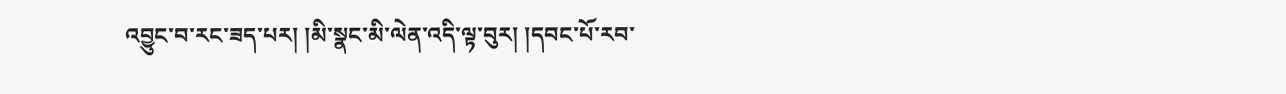འབྱུང་བ་རང་ཟད་པར། །མི་སྣང་མི་ལེན་འདི་ལྟ་བུར། །དབང་པོ་རབ་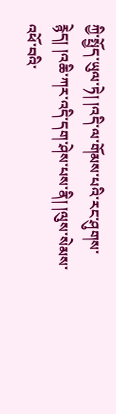ཀྱི་སྤྱོད་ཡུལ་ཏེ། །འདི་ལ་གོམས་པའི་རང་ཤུགས་རྙེད། །འཆི་ཀར་འདི་དག་ཤེས་པས་ནི། །ལུས་སེམས་འཕོ་བའི་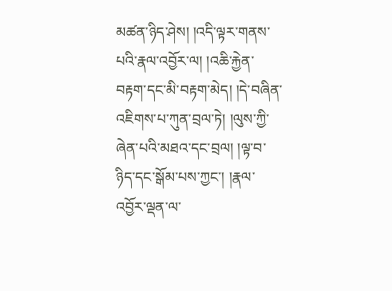མཚན་ཉིད་ཤེས། །འདི་ལྟར་གནས་པའི་རྣལ་འབྱོར་ལ། །འཆི་རྐྱེན་བརྟག་དང་མི་བརྟག་མེད། །དེ་བཞིན་འཇིགས་པ་ཀུན་བྲལ་ཏེ། །ལུས་ཀྱི་ཞེན་པའི་མཐའ་དང་བྲལ། །ལྟ་བ་ཉིད་དང་སྒོམ་པས་ཀྱང་། །རྣལ་འབྱོར་ལྡན་ལ་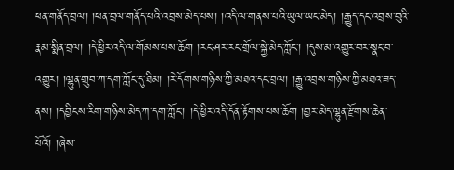ཕན་གནོད་བྲལ། །ཕན་བྲལ་གནོད་པའི་འབྲས་མེད་པས། །འདི་ལ་གནས་པའི་ཡུལ་ཡང་མེད། །རྒྱུད་དང་འབྲས་བུའི་རྣམ་སྨིན་བྲལ། །དེ་ཕྱིར་འདི་ལ་གོམས་པས་ཆོག །རང་ཤར་རང་གྲོལ་སྐྱེ་མེད་ཀློང་། །དུས་མ་འགྱུར་བར་སྣང་བ་འགྱུར། །ལྷུན་གྲུབ་ཀ་དག་ཀློང་དུ་ཐིམ། །རེ་དོགས་གཉིས་ཀྱི་མཐའ་དང་བྲལ། །རྒྱུ་འབྲས་གཉིས་ཀྱི་མཐའ་ཟད་ནས། །དབྱིངས་རིག་གཉིས་མེད་ཀ་དག་ཀློང་། །དེ་ཕྱིར་འདི་དོན་རྟོགས་པས་ཆོག །བྱར་མེད་ལྷུན་རྫོགས་ཆེན་པོའོ། །ཞེས་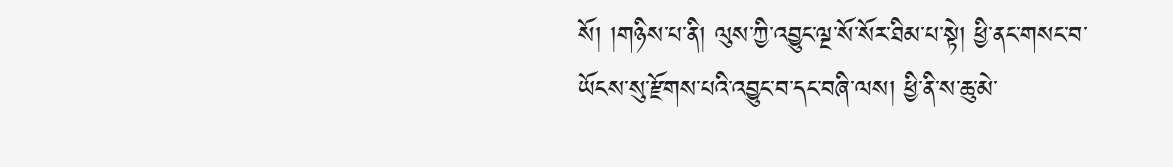སོ། །གཉིས་པ་ནི། ལུས་ཀྱི་འབྱུང་ལྔ་སོ་སོར་ཐིམ་པ་སྟེ། ཕྱི་ནང་གསང་བ་ཡོངས་སུ་རྫོགས་པའི་འབྱུང་བ་དང་བཞི་ལས། ཕྱི་ནི་ས་ཆུ་མེ་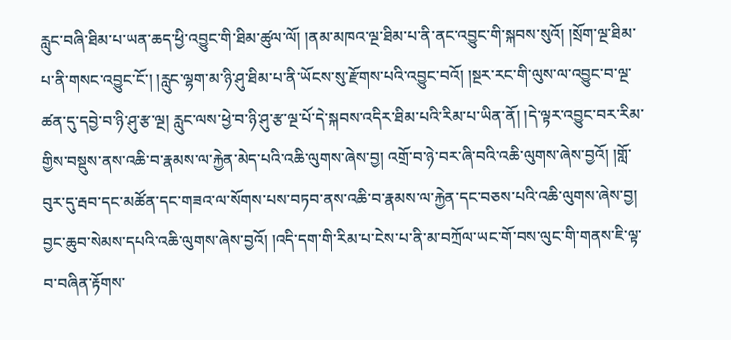རླུང་བཞི་ཐིམ་པ་ཡན་ཆད་ཕྱི་འབྱུང་གི་ཐིམ་ཚུལ་ལོ། །ནམ་མཁའ་ལྔ་ཐིམ་པ་ནི་ནང་འབྱུང་གི་སྐབས་སུའོ། །སྲོག་ལྔ་ཐིམ་པ་ནི་གསང་འབྱུང་ངོ་། །རླུང་ལྷག་མ་ཉི་ཤུ་ཐིམ་པ་ནི་ཡོངས་སུ་རྫོགས་པའི་འབྱུང་བའོ། །སྔར་རང་གི་ལུས་ལ་འབྱུང་བ་ལྔ་ཚན་དུ་དབྱེ་བ་ཉི་ཤུ་རྩ་ལྔ། རླུང་ལས་ཕྱེ་བ་ཉི་ཤུ་རྩ་ལྔ་པོ་དེ་སྐབས་འདིར་ཐིམ་པའི་རིམ་པ་ཡིན་ནོ། །དེ་ལྟར་འབྱུང་བར་རིམ་གྱིས་བསྡུས་ནས་འཆི་བ་རྣམས་ལ་རྐྱེན་མེད་པའི་འཆི་ལུགས་ཞེས་བྱ། འགྲོ་བ་ཉེ་བར་ཞི་བའི་འཆི་ལུགས་ཞེས་བྱའོ། །གློ་བུར་དུ་རྦབ་དང་མཚོན་དང་གཟའ་ལ་སོགས་པས་བཏབ་ནས་འཆི་བ་རྣམས་ལ་རྐྱེན་དང་བཅས་པའི་འཆི་ལུགས་ཞེས་བྱ། བྱང་ཆུབ་སེམས་དཔའི་འཆི་ལུགས་ཞེས་བྱའོ། །འདི་དག་གི་རིམ་པ་ངེས་པ་ནི་མ་བཀྲོལ་ཡང་གོ་བས་ལུང་གི་གནས་ཇི་ལྟ་བ་བཞིན་རྟོགས་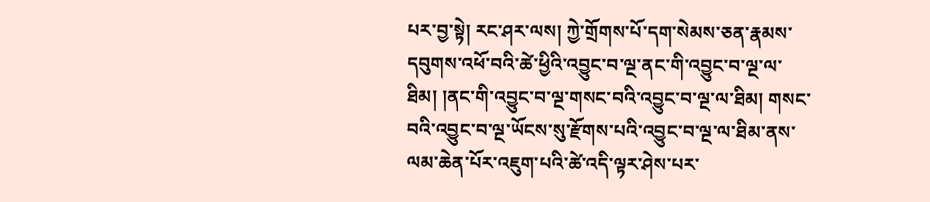པར་བྱ་སྟེ། རང་ཤར་ལས། ཀྱེ་གྲོགས་པོ་དག་སེམས་ཅན་རྣམས་དབུགས་འཕོ་བའི་ཚེ་ཕྱིའི་འབྱུང་བ་ལྔ་ནང་གི་འབྱུང་བ་ལྔ་ལ་ཐིམ། །ནང་གི་འབྱུང་བ་ལྔ་གསང་བའི་འབྱུང་བ་ལྔ་ལ་ཐིམ། གསང་བའི་འབྱུང་བ་ལྔ་ཡོངས་སུ་རྫོགས་པའི་འབྱུང་བ་ལྔ་ལ་ཐིམ་ནས་ལམ་ཆེན་པོར་འཇུག་པའི་ཚེ་འདི་ལྟར་ཤེས་པར་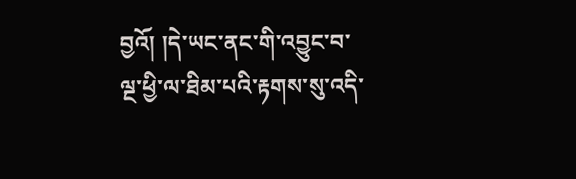བྱའོ། །དེ་ཡང་ནང་གི་འབྱུང་བ་ལྔ་ཕྱི་ལ་ཐིམ་པའི་རྟགས་སུ་འདི་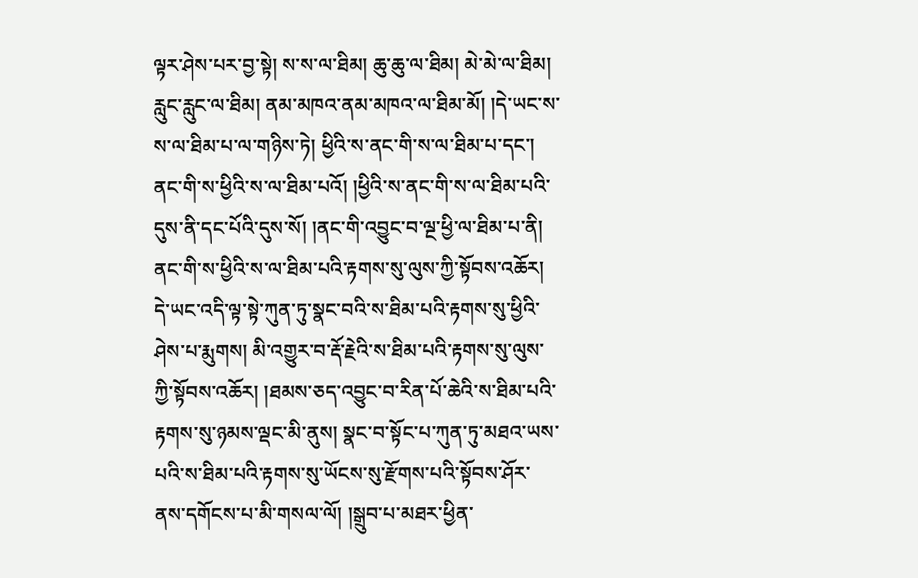ལྟར་ཤེས་པར་བྱ་སྟེ། ས་ས་ལ་ཐིམ། ཆུ་ཆུ་ལ་ཐིམ། མེ་མེ་ལ་ཐིམ། རླུང་རླུང་ལ་ཐིམ། ནམ་མཁའ་ནམ་མཁའ་ལ་ཐིམ་མོ། །དེ་ཡང་ས་ས་ལ་ཐིམ་པ་ལ་གཉིས་ཏེ། ཕྱིའི་ས་ནང་གི་ས་ལ་ཐིམ་པ་དང་། ནང་གི་ས་ཕྱིའི་ས་ལ་ཐིམ་པའོ། །ཕྱིའི་ས་ནང་གི་ས་ལ་ཐིམ་པའི་དུས་ནི་དང་པོའི་དུས་སོ། །ནང་གི་འབྱུང་བ་ལྔ་ཕྱི་ལ་ཐིམ་པ་ནི། ནང་གི་ས་ཕྱིའི་ས་ལ་ཐིམ་པའི་རྟགས་སུ་ལུས་ཀྱི་སྟོབས་འཆོར། དེ་ཡང་འདི་ལྟ་སྟེ་ཀུན་ཏུ་སྣང་བའི་ས་ཐིམ་པའི་རྟགས་སུ་ཕྱིའི་ཤེས་པ་རྨུགས། མི་འགྱུར་བ་རྡོ་རྗེའི་ས་ཐིམ་པའི་རྟགས་སུ་ལུས་ཀྱི་སྟོབས་འཆོར། །ཐམས་ཅད་འབྱུང་བ་རིན་པོ་ཆེའི་ས་ཐིམ་པའི་རྟགས་སུ་ཉམས་ལྡང་མི་ནུས། སྣང་བ་སྟོང་པ་ཀུན་ཏུ་མཐའ་ཡས་པའི་ས་ཐིམ་པའི་རྟགས་སུ་ཡོངས་སུ་རྫོགས་པའི་སྟོབས་ཤོར་ནས་དགོངས་པ་མི་གསལ་ལོ། །སྒྲུབ་པ་མཐར་ཕྱིན་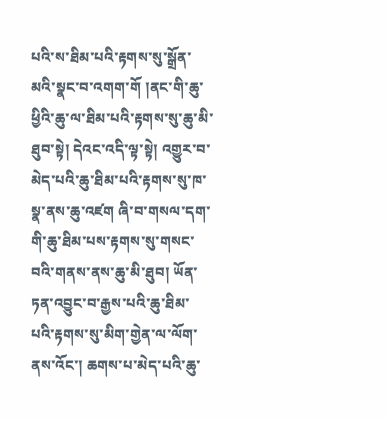པའི་ས་ཐིམ་པའི་རྟགས་སུ་སྒྲོན་མའི་སྣང་བ་འགག་གོ །ནང་གི་ཆུ་ཕྱིའི་ཆུ་ལ་ཐིམ་པའི་རྟགས་སུ་ཆུ་མི་ཐུབ་སྟེ། དེའང་འདི་ལྟ་སྟེ། འགྱུར་བ་མེད་པའི་ཆུ་ཐིམ་པའི་རྟགས་སུ་ཁ་སྣ་ནས་ཆུ་འཛག ཞི་བ་གསལ་དག་གི་ཆུ་ཐིམ་པས་རྟགས་སུ་གསང་བའི་གནས་ནས་ཆུ་མི་ཐུབ། ཡོན་ཏན་འབྱུང་བ་རྒྱས་པའི་ཆུ་ཐིམ་པའི་རྟགས་སུ་མིག་གྱེན་ལ་ལོག་ནས་འོང་། ཆགས་པ་མེད་པའི་ཆུ་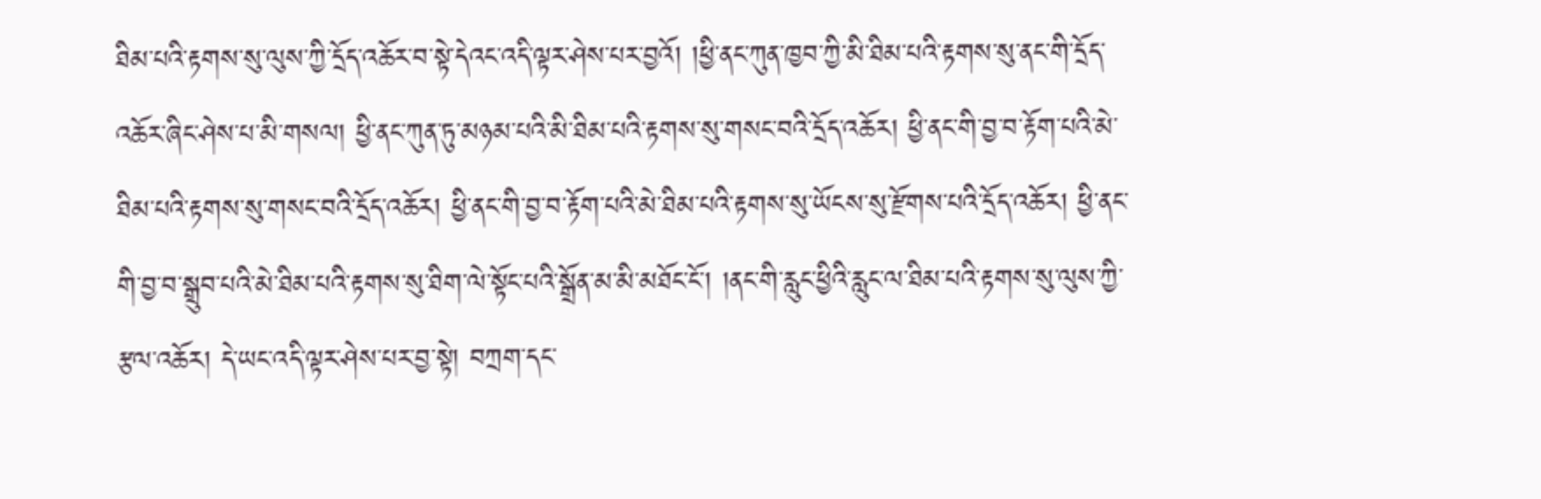ཐིམ་པའི་རྟགས་སུ་ལུས་ཀྱི་དྲོད་འཆོར་བ་སྟེ་དེའང་འདི་ལྟར་ཤེས་པར་བྱའོ། །ཕྱི་ནང་ཀུན་ཁྱབ་ཀྱི་མི་ཐིམ་པའི་རྟགས་སུ་ནང་གི་དྲོད་འཆོར་ཞིང་ཤེས་པ་མི་གསལ། ཕྱི་ནང་ཀུན་ཏུ་མཉམ་པའི་མི་ཐིམ་པའི་རྟགས་སུ་གསང་བའི་དྲོད་འཆོར། ཕྱི་ནང་གི་བྱ་བ་རྟོག་པའི་མེ་ཐིམ་པའི་རྟགས་སུ་གསང་བའི་དྲོད་འཆོར། ཕྱི་ནང་གི་བྱ་བ་རྟོག་པའི་མེ་ཐིམ་པའི་རྟགས་སུ་ཡོངས་སུ་རྫོགས་པའི་དྲོད་འཆོར། ཕྱི་ནང་གི་བྱ་བ་སྒྲུབ་པའི་མེ་ཐིམ་པའི་རྟགས་སུ་ཐིག་ལེ་སྟོང་པའི་སྒྲོན་མ་མི་མཐོང་ངོ་། །ནང་གི་རླུང་ཕྱིའི་རླུང་ལ་ཐིམ་པའི་རྟགས་སུ་ལུས་ཀྱི་རྩལ་འཆོར། དེ་ཡང་འདི་ལྟར་ཤེས་པར་བྱ་སྟེ། བཀྲག་དང་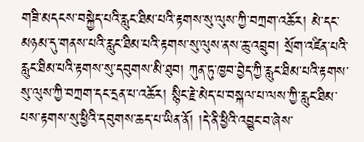གཟི་མདངས་བསྐྱེད་པའི་རླུང་ཐིམ་པའི་རྟགས་སུ་ལུས་ཀྱི་བཀྲག་འཆོར། མེ་དང་མཉམ་དུ་གནས་པའི་རླུང་ཐིམ་པའི་རྟགས་སུ་ལུས་ནས་ཆུ་འབྲུབ། སྲོག་འཛིན་པའི་རླུང་ཐིམ་པའི་རྟགས་སུ་དབུགས་མི་ཐུབ། ཀུན་ཏུ་ཁྱབ་བྱེད་ཀྱི་རླུང་ཐིམ་པའི་རྟགས་སུ་ལུས་ཀྱི་བཀྲག་དང་དྲན་པ་འཆོར། སྙིང་རྗེ་མེད་པ་བསྐལ་པ་ལས་ཀྱི་རླུང་ཐིམ་པས་རྟགས་སུ་ཕྱིའི་དབུགས་ཆད་པ་ཡིན་ནོ། །དེ་ནི་ཕྱིའི་འབྱུང་བ་ཞེས་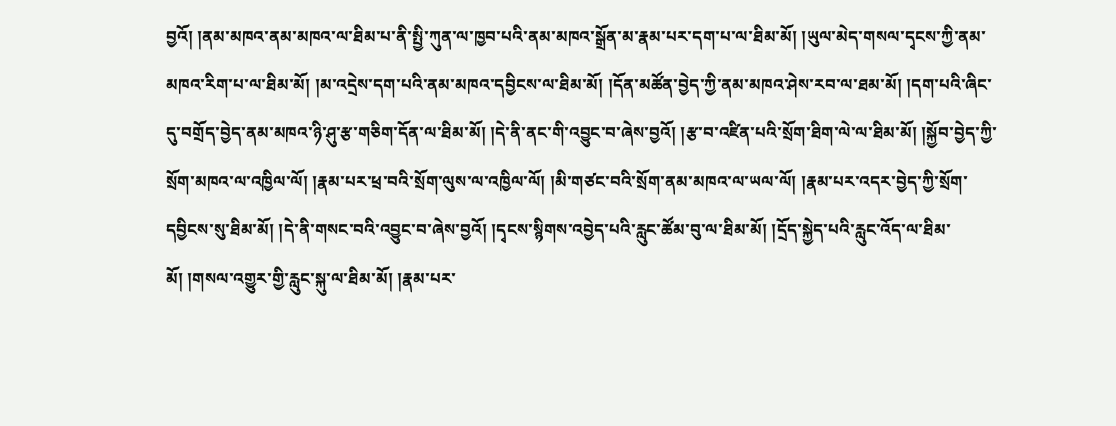བྱའོ། །ནམ་མཁའ་ནམ་མཁའ་ལ་ཐིམ་པ་ནི་སྤྱི་ཀུན་ལ་ཁྱབ་པའི་ནམ་མཁའ་སྒྲོན་མ་རྣམ་པར་དག་པ་ལ་ཐིམ་མོ། །ཡུལ་མེད་གསལ་དྭངས་ཀྱི་ནམ་མཁའ་རིག་པ་ལ་ཐིམ་མོ། །མ་འདྲེས་དག་པའི་ནམ་མཁའ་དབྱིངས་ལ་ཐིམ་མོ། །དོན་མཚོན་བྱེད་ཀྱི་ནམ་མཁའ་ཤེས་རབ་ལ་ཐམ་མོ། །དག་པའི་ཞིང་དུ་བགྲོད་བྱེད་ནམ་མཁའ་ཉི་ཤུ་རྩ་གཅིག་དོན་ལ་ཐིམ་མོ། །དེ་ནི་ནང་གི་འབྱུང་བ་ཞེས་བྱའོ། །རྩ་བ་འཛིན་པའི་སྲོག་ཐིག་ལེ་ལ་ཐིམ་མོ། །སྐྱོབ་བྱེད་ཀྱི་སྲོག་མཁའ་ལ་འཁྱིལ་ལོ། །རྣམ་པར་ཕྲ་བའི་སྲོག་ལུས་ལ་འཁྱིལ་ལོ། །མི་གཙང་བའི་སྲོག་ནམ་མཁའ་ལ་ཡལ་ལོ། །རྣམ་པར་འདར་བྱེད་ཀྱི་སྲོག་དབྱིངས་སུ་ཐིམ་མོ། །དེ་ནི་གསང་བའི་འབྱུང་བ་ཞེས་བྱའོ། །དྭངས་སྙིགས་འབྱེད་པའི་རླུང་ཚོམ་བུ་ལ་ཐིམ་མོ། །དྲོད་སྐྱེད་པའི་རླུང་འོད་ལ་ཐིམ་མོ། །གསལ་འགྱུར་གྱི་རླུང་སྐུ་ལ་ཐིམ་མོ། །རྣམ་པར་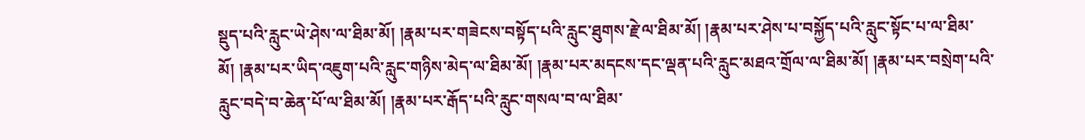སྡུད་པའི་རླུང་ཡེ་ཤེས་ལ་ཐིམ་མོ། །རྣམ་པར་གཟེངས་བསྟོད་པའི་རླུང་ཐུགས་རྗེ་ལ་ཐིམ་མོ། །རྣམ་པར་ཤེས་པ་བསྐྱོད་པའི་རླུང་སྟོང་པ་ལ་ཐིམ་མོ། །རྣམ་པར་ཡིད་འཇུག་པའི་རླུང་གཉིས་མེད་ལ་ཐིམ་མོ། །རྣམ་པར་མདངས་དང་ལྡན་པའི་རླུང་མཐའ་གྲོལ་ལ་ཐིམ་མོ། །རྣམ་པར་བསྲེག་པའི་རླུང་བདེ་བ་ཆེན་པོ་ལ་ཐིམ་མོ། །རྣམ་པར་རྒོད་པའི་རླུང་གསལ་བ་ལ་ཐིམ་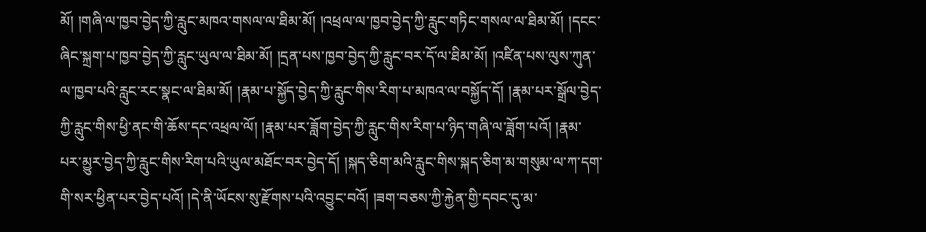མོ། །གཞི་ལ་ཁྱབ་བྱེད་ཀྱི་རླུང་མཁའ་གསལ་ལ་ཐིམ་མོ། །འཕྲལ་ལ་ཁྱབ་བྱེད་ཀྱི་རླུང་གཏིང་གསལ་ལ་ཐིམ་མོ། །དངང་ཞིང་སྐྲག་པ་ཁྱབ་བྱེད་ཀྱི་རླུང་ཡུལ་ལ་ཐིམ་མོ། །དྲན་པས་ཁྱབ་བྱེད་ཀྱི་རླུང་བར་དོ་ལ་ཐིམ་མོ། །འཛིན་པས་ལུས་ཀུན་ལ་ཁྱབ་པའི་རླུང་རང་སྣང་ལ་ཐིམ་མོ། །རྣམ་པ་སྐྱོད་བྱེད་ཀྱི་རླུང་གིས་རིག་པ་མཁའ་ལ་བསྐྱོད་དོ། །རྣམ་པར་སྒྲོལ་བྱེད་ཀྱི་རླུང་གིས་ཕྱི་ནང་གི་ཆོས་དང་འཕྲལ་ལོ། །རྣམ་པར་ཟློག་བྱེད་ཀྱི་རླུང་གིས་རིག་པ་ཉིད་གཞི་ལ་ཟློག་པའོ། །རྣམ་པར་མྱུར་བྱེད་ཀྱི་རླུང་གིས་རིག་པའི་ཡུལ་མཐོང་བར་བྱེད་དོ། །སྐད་ཅིག་མའི་རླུང་གིས་སྐད་ཅིག་མ་གསུམ་ལ་ཀ་དག་གི་སར་ཕྱིན་པར་བྱེད་པའོ། །དེ་ནི་ཡོངས་སུ་རྫོགས་པའི་འབྱུང་བའོ། །ཟག་བཅས་ཀྱི་རྐྱེན་གྱི་དབང་དུ་མ་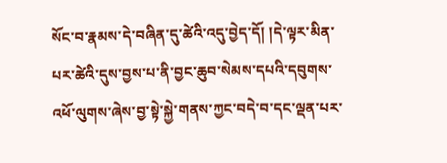སོང་བ་རྣམས་དེ་བཞིན་དུ་ཚེའི་འདུ་བྱེད་དོ། །དེ་ལྟར་མིན་པར་ཚེའི་དུས་བྱས་པ་ནི་བྱང་ཆུབ་སེམས་དཔའི་དབུགས་འཕོ་ལུགས་ཞེས་བྱ་སྟེ་སྐྱེ་གནས་ཀྱང་བདེ་བ་དང་ལྡན་པར་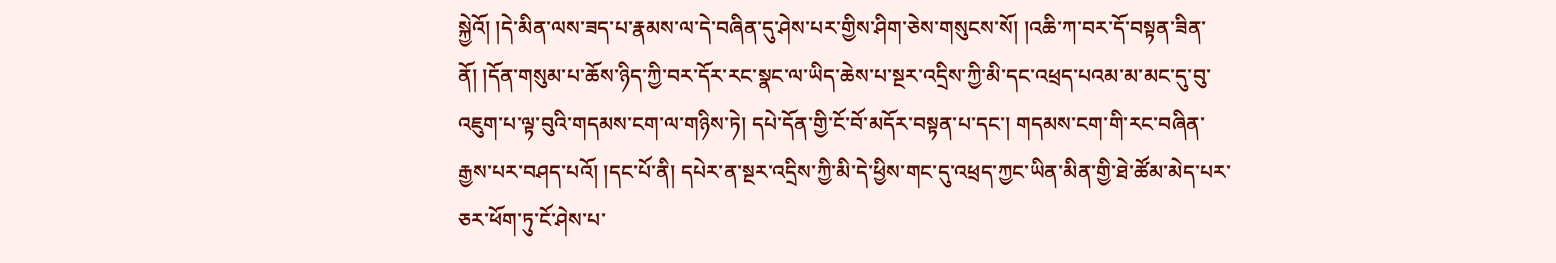སྐྱེའོ། །དེ་མིན་ལས་ཟད་པ་རྣམས་ལ་དེ་བཞིན་དུ་ཤེས་པར་གྱིས་ཤིག་ཅེས་གསུངས་སོ། །འཆི་ཀ་བར་དོ་བསྟན་ཟིན་ནོ། །དོན་གསུམ་པ་ཆོས་ཉིད་ཀྱི་བར་དོར་རང་སྣང་ལ་ཡིད་ཆེས་པ་སྔར་འདྲིས་ཀྱི་མི་དང་འཕྲད་པའམ་མ་མང་དུ་བུ་འཇུག་པ་ལྟ་བུའི་གདམས་ངག་ལ་གཉིས་ཏེ། དཔེ་དོན་གྱི་ངོ་བོ་མདོར་བསྟན་པ་དང་། གདམས་ངག་གི་རང་བཞིན་རྒྱས་པར་བཤད་པའོ། །དང་པོ་ནི། དཔེར་ན་སྔར་འདྲིས་ཀྱི་མི་དེ་ཕྱིས་གང་དུ་འཕྲད་ཀྱང་ཡིན་མིན་གྱི་ཐེ་ཚོམ་མེད་པར་ཅར་ཕོག་ཏུ་ངོ་ཤེས་པ་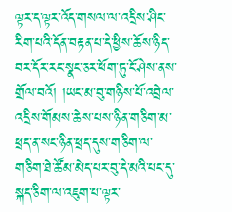ལྟར་ད་ལྟར་འོད་གསལ་ལ་འདྲིས་ཤིང་རིག་པའི་དོན་བརྟན་པ་དེ་ཕྱིས་ཆོས་ཉིད་བར་དོར་རང་སྣང་ཅར་ཕོག་ཏུ་ངོ་ཤེས་ནས་གྲོལ་བའོ། །ཡང་མ་བུ་གཉིས་པོ་འབྲེལ་འདྲིས་གོམས་ཆེས་པས་ཉིན་གཅིག་མ་ཕྲད་ན་སང་ཉིན་ཕྲད་དུས་གཅིག་ལ་གཅིག་ཐེ་ཚོམ་མེད་པར་བུ་དེ་མའི་པང་དུ་སྐད་ཅིག་ལ་འཇུག་པ་ལྟར་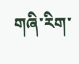གཞི་རིག་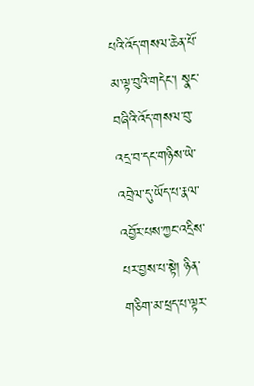པའི་འོད་གསལ་ཆེན་པོ་མ་ལྟ་བུའི་གདེང་། སྣང་བཞིའི་འོད་གསལ་བུ་འདྲ་བ་དང་གཉིས་ཡེ་འབྲེལ་དུ་ཡོད་པ་རྣལ་འབྱོར་པས་ཀྱང་འདྲིས་པར་བྱས་པ་སྟེ། ཉིན་གཅིག་མ་ཕྲད་པ་ལྟར་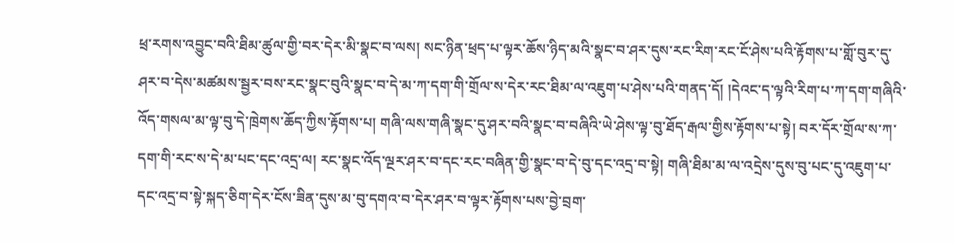ཕྲ་རགས་འབྱུང་བའི་ཐིམ་ཚུལ་གྱི་བར་དེར་མི་སྣང་བ་ལས། སང་ཉིན་ཕྲད་པ་ལྟར་ཆོས་ཉིད་མའི་སྣང་བ་ཤར་དུས་རང་རིག་རང་ངོ་ཤེས་པའི་རྟོགས་པ་གློ་བུར་དུ་ཤར་བ་དེས་མཚམས་སྦྱར་བས་རང་སྣང་བུའི་སྣང་བ་དེ་མ་ཀ་དག་གི་གྲོལ་ས་དེར་རང་ཐིམ་ལ་འཇུག་པ་ཤེས་པའི་གནད་དོ། །དེའང་ད་ལྟའི་རིག་པ་ཀ་དག་གཞིའི་འོད་གསལ་མ་ལྟ་བུ་དེ་ཁྲེགས་ཆོད་ཀྱིས་རྟོགས་པ། གཞི་ལས་གཞི་སྣང་དུ་ཤར་བའི་སྣང་བ་བཞིའི་ཡེ་ཤེས་ལྟ་བུ་ཐོད་རྒལ་གྱིས་རྟོགས་པ་སྟེ། བར་དོར་གྲོལ་ས་ཀ་དག་གི་རང་ས་དེ་མ་པང་དང་འདྲ་ལ། རང་སྣང་འོད་ལྔར་ཤར་བ་དང་རང་བཞིན་གྱི་སྣང་བ་དེ་བུ་དང་འདྲ་བ་སྟེ། གཞི་ཐིམ་མ་ལ་འདྲེས་དུས་བུ་པང་དུ་འཇུག་པ་དང་འདྲ་བ་སྟེ་སྐད་ཅིག་དེར་ངོས་ཟིན་དུས་མ་བུ་དགའ་བ་དེར་ཤར་བ་ལྟར་རྟོགས་པས་བྱེ་བྲག་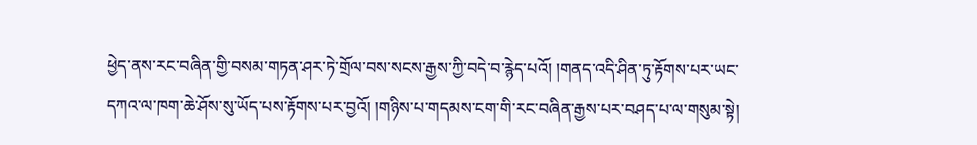ཕྱེད་ནས་རང་བཞིན་གྱི་བསམ་གཏན་ཤར་ཏེ་གྲོལ་བས་སངས་རྒྱས་ཀྱི་བདེ་བ་རྙེད་པའོ། །གནད་འདི་ཤིན་ཏུ་རྟོགས་པར་ཡང་དཀའ་ལ་ཁག་ཆེ་ཤོས་སུ་ཡོད་པས་རྟོགས་པར་བྱའོ། །གཉིས་པ་གདམས་ངག་གི་རང་བཞིན་རྒྱས་པར་བཤད་པ་ལ་གསུམ་སྟེ།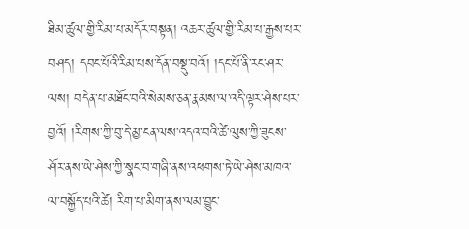ཐིམ་ཚུལ་གྱི་རིམ་པ་མདོར་བསྟན། འཆར་ཚུལ་གྱི་རིམ་པ་རྒྱས་པར་བཤད། དབང་པོའི་རིམ་པས་དོན་བསྡུ་བའོ། །དང་པོ་ནི་རང་ཤར་ལས། བདེན་པ་མཐོང་བའི་སེམས་ཅན་རྣམས་ལ་འདི་ལྟར་ཤེས་པར་བྱའོ། །རིགས་ཀྱི་བུ་དེ་མྱ་ངན་ལས་འདའ་བའི་ཚེ་ལུས་ཀྱི་ཟུངས་ཤོར་ནས་ཡེ་ཤེས་ཀྱི་སྣང་བ་གཞི་ནས་འཕགས་ཏེ་ཡེ་ཤེས་མཁའ་ལ་བསྐྱོད་པའི་ཚེ། རིག་པ་མིག་ནས་ལམ་བྱུང་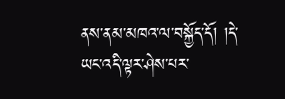ནས་ནམ་མཁའ་ལ་བསྐྱོད་དོ། །དེ་ཡང་འདི་ལྟར་ཤེས་པར་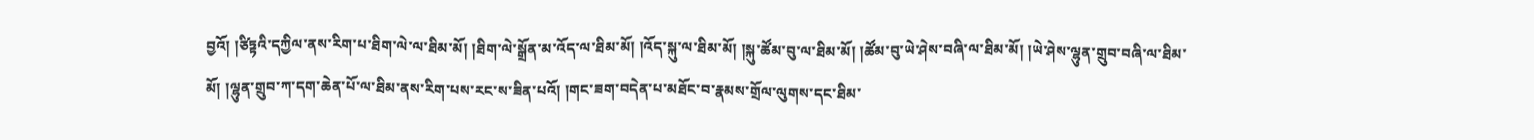བྱའོ། །ཙིཏྟའི་དཀྱིལ་ནས་རིག་པ་ཐིག་ལེ་ལ་ཐིམ་མོ། །ཐིག་ལེ་སྒྲོན་མ་འོད་ལ་ཐིམ་མོ། །འོད་སྐུ་ལ་ཐིམ་མོ། །སྐུ་ཚོམ་བུ་ལ་ཐིམ་མོ། །ཚོམ་བུ་ཡེ་ཤེས་བཞི་ལ་ཐིམ་མོ། །ཡེ་ཤེས་ལྷུན་གྲུབ་བཞི་ལ་ཐིམ་མོ། །ལྷུན་གྲུབ་ཀ་དག་ཆེན་པོ་ལ་ཐིམ་ནས་རིག་པས་རང་ས་ཟིན་པའོ། །གང་ཟག་བདེན་པ་མཐོང་བ་རྣམས་གྲོལ་ལུགས་དང་ཐིམ་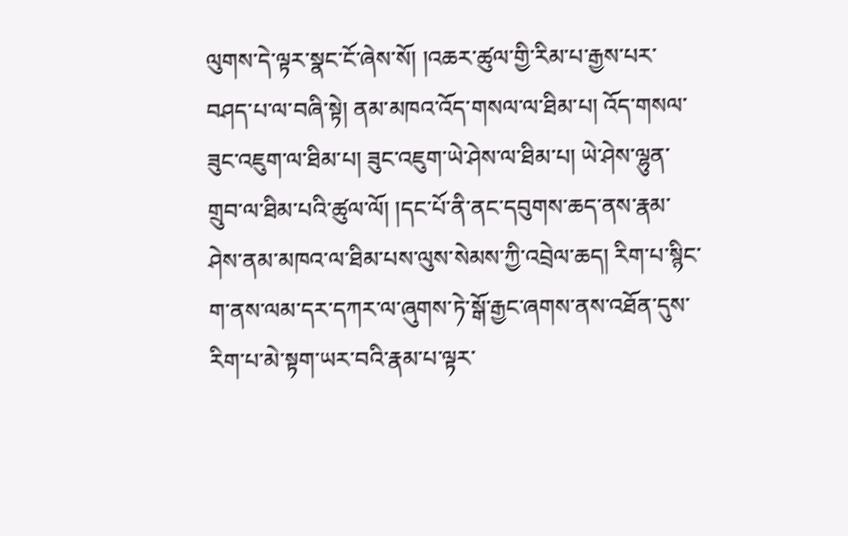ལུགས་དེ་ལྟར་སྣང་ངོ་ཞེས་སོ། །འཆར་ཚུལ་གྱི་རིམ་པ་རྒྱས་པར་བཤད་པ་ལ་བཞི་སྟེ། ནམ་མཁའ་འོད་གསལ་ལ་ཐིམ་པ། འོད་གསལ་ཟུང་འཇུག་ལ་ཐིམ་པ། ཟུང་འཇུག་ཡེ་ཤེས་ལ་ཐིམ་པ། ཡེ་ཤེས་ལྷུན་གྲུབ་ལ་ཐིམ་པའི་ཚུལ་ལོ། །དང་པོ་ནི་ནང་དབུགས་ཆད་ནས་རྣམ་ཤེས་ནམ་མཁའ་ལ་ཐིམ་པས་ལུས་སེམས་ཀྱི་འབྲེལ་ཆད། རིག་པ་སྙིང་ག་ནས་ལམ་དར་དཀར་ལ་ཞུགས་ཏེ་སྒོ་རྒྱང་ཞགས་ནས་འཐོན་དུས་རིག་པ་མེ་སྟག་ཡར་བའི་རྣམ་པ་ལྟར་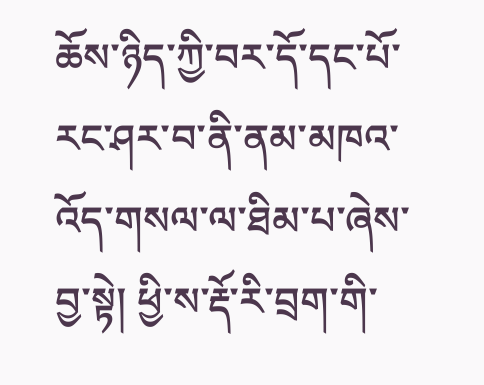ཆོས་ཉིད་ཀྱི་བར་དོ་དང་པོ་རང་ཤར་བ་ནི་ནམ་མཁའ་འོད་གསལ་ལ་ཐིམ་པ་ཞེས་བྱ་སྟེ། ཕྱི་ས་རྡོ་རི་བྲག་གི་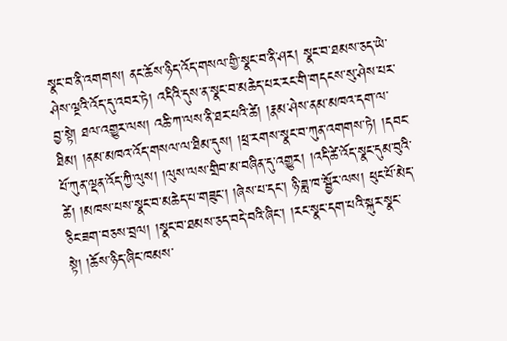སྣང་བ་ནི་འགགས། ནང་ཆོས་ཉིད་འོད་གསལ་གྱི་སྣང་བ་ནི་ཤར། སྣང་བ་ཐམས་ཅད་ཡེ་ཤེས་ལྔའི་འོད་དུ་འབར་ཏེ། འདིའི་དུས་ན་སྣང་བ་མཆེད་པར་རང་གི་གདངས་སུ་ཤེས་པར་བྱ་སྟེ། ཐལ་འགྱུར་ལས། འཆི་ཀ་ལས་ནི་ཐར་པའི་ཚེ། །རྣམ་ཤེས་ནམ་མཁའ་དག་ལ་ཐིམ། །ནམ་མཁའ་འོད་གསལ་ལ་ཐིམ་དུས། །ཕྲ་རགས་སྣང་བ་ཀུན་འགགས་ཏེ། །དབང་པོ་ཀུན་ལྡན་འོད་ཀྱི་ལུས། །ལུས་ལས་གྲིབ་མ་བཞིན་དུ་འགྱུར། །འདི་ཚེ་འོད་སྣང་དུམ་བུའི་ཚེ། །མཁས་པས་སྣང་བ་མཆེད་པ་གཟུང་། །ཞེས་པ་དང་། ཉི་ཟླ་ཁ་སྦྱོར་ལས། ཕུང་པོ་མེད་ཅིང་ཟག་བཅས་བྲལ། །སྣང་བ་ཐམས་ཅད་བདེ་བའི་ཞིང་། །རང་སྣང་དག་པའི་སྐུར་སྣང་སྟེ། །ཆོས་ཉིད་ཞིང་ཁམས་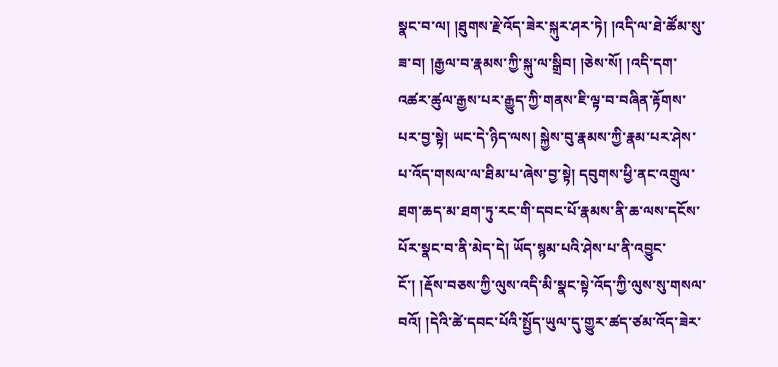སྣང་བ་ལ། །ཐུགས་རྗེ་འོད་ཟེར་སྐུར་ཤར་ཏེ། །འདི་ལ་ཐེ་ཚོམ་སུ་ཟ་བ། །རྒྱལ་བ་རྣམས་ཀྱི་སྐུ་ལ་སྒྲིབ། །ཅེས་སོ། །འདི་དག་འཚར་ཚུལ་རྒྱས་པར་རྒྱུད་ཀྱི་གནས་ཇི་ལྟ་བ་བཞིན་རྟོགས་པར་བྱ་སྟེ། ཡང་དེ་ཉིད་ལས། སྐྱེས་བུ་རྣམས་ཀྱི་རྣམ་པར་ཤེས་པ་འོད་གསལ་ལ་ཐིམ་པ་ཞེས་བྱ་སྟེ། དབུགས་ཕྱི་ནང་འགྲུལ་ཐག་ཆད་མ་ཐག་ཏུ་རང་གི་དབང་པོ་རྣམས་ནི་ཆ་ལས་དངོས་པོར་སྣང་བ་ནི་མེད་དེ། ཡོད་སྙམ་པའི་ཤེས་པ་ནི་འབྱུང་ངོ་། །རྡོས་བཅས་ཀྱི་ལུས་འདི་མི་སྣང་སྟེ་འོད་ཀྱི་ལུས་སུ་གསལ་བའོ། །དེའི་ཚེ་དབང་པོའི་སྤྱོད་ཡུལ་དུ་གྱུར་ཚད་ཙམ་འོད་ཟེར་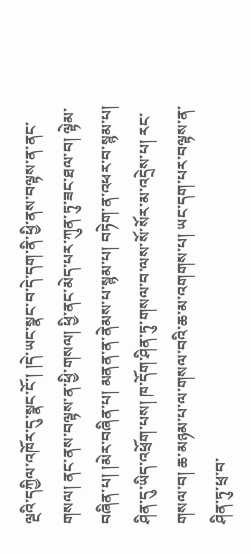ལྔའི་དཀྱིལ་འཁོར་དུ་སྣང་ངོ་། །དེ་ཡང་སྣང་བ་དེ་དག་ནི་ཕྱི་ནས་བལྟས་ན་ནང་གསལ། ནང་ནས་བལྟས་ན་ཕྱི་གསལ། ཕྱི་ནང་མེད་པར་ཀུན་ཏུ་ཟང་ཐལ་བ། ལྟེམ་བཞིན་པ། །མེར་བཞིན་པ། མནན་ན་ནེམས་པ་སྙམ་པ། བཏེག་ན་འཕར་བ་སྙམ་པ། ཤིན་དུ་ཡིད་འཕྲོག་པས། ཁ་དོག་ཤིན་ཏུ་གསལ་བ་ལས་སོ་སོར་མ་འདྲེས་པ། རང་གསལ་བ། ཆ་མཉམ་པ་ལ་གསལ་བའི་ཆ་མ་འགགས་པ། ཡང་དག་པར་བལྟས་ན་ཤིན་ཏུ་ཕྲ་བ་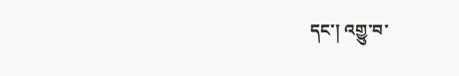དང་། འགྱུ་བ་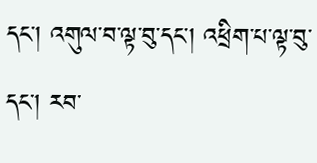དང་། འགུལ་བ་ལྟ་བུ་དང་། འཕྲིག་པ་ལྟ་བུ་དང་། རབ་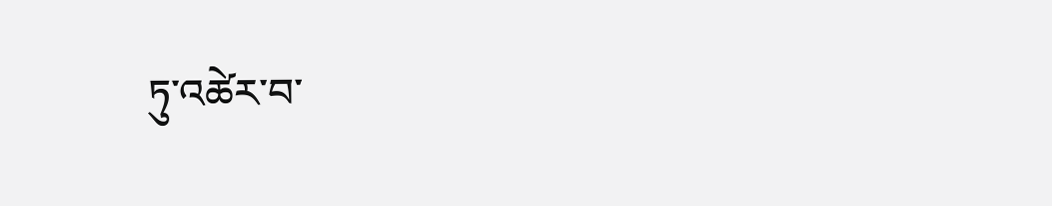ཏུ་འཚེར་བ་